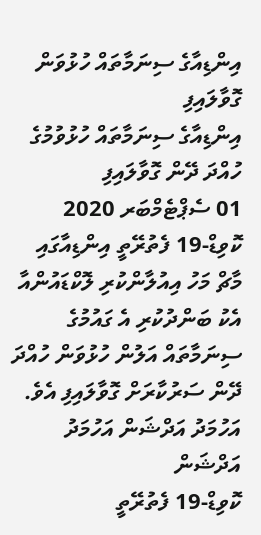އިންޑިއާގެ ސިނަމާތައް ހުޅުވަން ގޮވާލައިފި
އިންޑިއާގެ ސިނަމާތައް ހުޅުވުމުގެ ހުއްދަ ދޭން ގޮވާލައިފި
01 ސެޕްޓެމްބަރ 2020
ކޮވިޑް-19 ފެތުރޭތީ އިންޑިއާގައި މާޗް މަހު އިއުލާންކުރި ލޮކްޑައުންއާ އެކު ބަންދުކުރި އެ ގައުމުގެ ސިނަމާތައް އަލުން ހުޅުވަން ހުއްދަ ދޭން ސަރުކާރަށް ގޮވާލައިފި އެވެ.
އަހުމަދު އަދްޝަން އަހުމަދު އަދްޝަން
ކޮވިޑް-19 ފެތުރޭތީ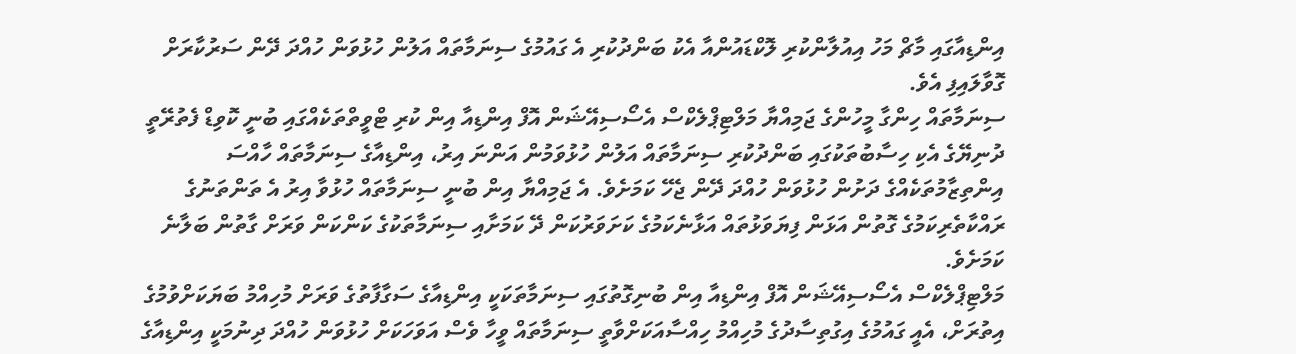އިންޑިއާގައި މާޗް މަހު އިއުލާންކުރި ލޮކްޑައުންއާ އެކު ބަންދުކުރި އެ ގައުމުގެ ސިނަމާތައް އަލުން ހުޅުވަން ހުއްދަ ދޭން ސަރުކާރަށް ގޮވާލައިފި އެވެ.
ސިނަމާތައް ހިންގާ މީހުންގެ ޖަމިއްޔާ މަލްޓިޕްލެކްސް އެސޯސިއޭޝަން އޮފް އިންޑިއާ އިން ކުރި ޓްވީތްތަކެއްގައި ބުނީ ކޮވިޑް ފެތުރޭތީ ދުނިޔޭގެ އެކި ހިސާބުތަކުގައި ބަންދުކުރި ސިނަމާތައް އަލުން ހުޅުވަމުން އަންނަ އިރު، އިންޑިއާގެ ސިނަމާތައް ހާއްސަ އިންތިޒާމުތަކެއްގެ ދަށުން ހުޅުވަން ހުއްދަ ދޭން ޖެހޭ ކަމަށެވެ. އެ ޖަމިއްޔާ އިން ބުނީ ސިނަމާތައް ހުޅުވާ އިރު އެ ތަންތަނުގެ ރައްކާތެރިކަމުގެ ގޮތުން އަޅަން ފިޔަވަޅުތައް އަޅާނެކަމުގެ ކަށަވަރުކަން ދޭ ކަމަށާއި ސިނަމާތަކުގެ ކަންކަން ވަރަށް ގާތުން ބަލާނެ ކަމަށެވެ.
މަލްޓިޕްލެކްސް އެސޯސިއޭޝަން އޮފް އިންޑިއާ އިން ބުނިގޮތުގައި ސިނަމާތަކަކީ އިންޑިއާގެ ސަގާފާތުގެ ވަރަށް މުހިއްމު ބަޔަކަށްވުމުގެ އިތުރަށް، އެއީ ގައުމުގެ އިގުތިސާދުގެ މުހިއްމު ހިއްސާއަކަށްވާތީ ސިނަމާތައް ވީހާ ވެސް އަވަހަކަށް ހުޅުވަން ހުއްދަ ދިނުމަކީ އިންޑިއާގެ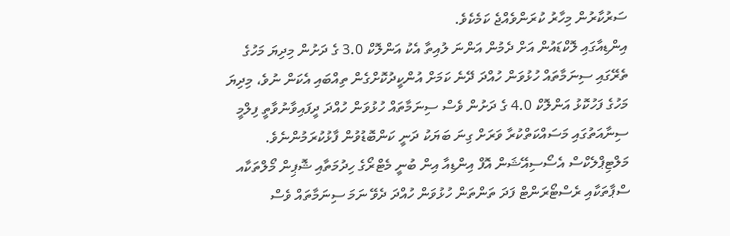ސަރުކާރުން މިހާރު ކުރަންވެއްޖެ ކަމެކެވެ.
އިންޑިއާގައި ލޮކްޑައުން އަށް ދެމުން އަންނަ ލުއިތާ އެކު އަންލޮކް 3.0 ގެ ދަށުން މިދިޔަ މަހުގެ ތެރޭގައި ސިނަމާތައް ހުޅުވަން ހުއްދަ ދޭނެ ކަމަށް އުންކީދުކޮށްގެން ތިއްބައި އެކަން ނުވެ، މިދިޔަ މަހުގެ ފަހުކޮޅު އަންލޮކް 4.0 ގެ ދަށުން ވެސް ސިނަމާތައް ހުޅުވަން ހުއްދަ ދީފައިވާނުވާތީ ފިލްމީ ސިނާއަތުގައި މަސައްކަތްކުރާ ވަރަށް ގިނަ ބަޔަކު ދަނީ ކަންބޮޑުވުން ފާޅުކުރަމުންނެވެ.
މަލްޓިޕްލެކްސް އެސޯސިއޭޝަން އޮފް އިންޑިއާ އިން ބުނީ މެޓްރޯގެ ހިދުމަތާއި ޝޮޕިން މޯލްތަކާއ ސްޕާތަކާއި ރެސްޓޯރަންޓް ފަދަ ތަންތަން ހުޅުވަން ހުއްދަ ދެވޭ ނަމަ ސިނަމާތައް ވެސް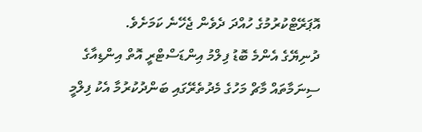އޮޕަރޭޓްކުރުމުގެ ހުއްދަ ދެވެން ޖެހޭނެ ކަމަށެވެ.
ދުނިޔޭގެ އެންމެ ބޮޑު ފިލްމު އިންޑަސްޓްރީ އޮތް އިންޑިއާގެ ސިނަމާތައް މާޗް މަހުގެ މެދުތެރޭގައި ބަންދުކުރުމާ އެކު ފިލްމީ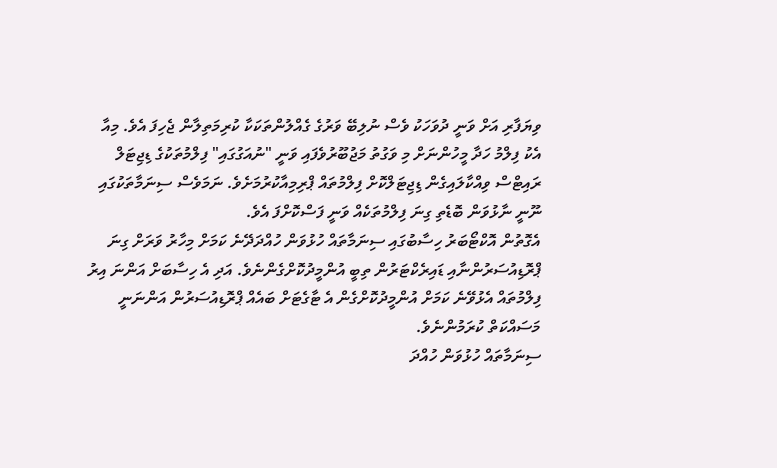ވިޔަފާރި އަށް ވަނީ ދުވަހަކު ވެސް ނުލިބޭ ވަރުގެ ގެއްލުންތަކަކާ ކުރިމަތިލާން ޖެހިފަ އެވެ. މިއާ އެކު ފިލްމު ހަދާ މީހުންނަށް މި ވަގުތު މަޖުބޫރުވެފައި ވަނީ "ނުއަގުގައި" ފިލްމުތަކުގެ ޑިޖިޓަލް ރައިޓްސް ވިއްކާލައިގެން ޑިޖިޓަލްކޮށް ފިލްމުތައް ޕްރިމިއާކުރުމަށެވެ. ނަމަވެސް ސިނަމާތަކުގައި ނޫނީ ނާޅުވަން ބޮޑެތި ގިނަ ފިލްމުތަކެއް ވަނީ ފަސްކޮށްފަ އެވެ.
އެގޮތުން އޮކްޓޯބަރު ހިސާބުގައި ސިނަމާތައް ހުޅުވަން ހުއްދަދޭނެ ކަމަށް މިހާރު ވަރަށް ގިނަ ޕްރޮޑިއުސަރުންނާއި ޑައިރެކްޓަރުން ތިބީ އުންމީދުކޮށްގެންނެވެ. އަދި އެ ހިސާބަށް އަންނަ އިރު ފިލްމުތައް އެޅުވޭނެ ކަމަށް އުންމީދުކޮށްގެން އެ ޓާގެޓަށް ބައެއް ޕްރޮޑިއުސަރުން އަންނަނީ މަސައްކަތް ކުރަމުންނެވެ.
ސިނަމާތައް ހުޅުވަން ހުއްދަ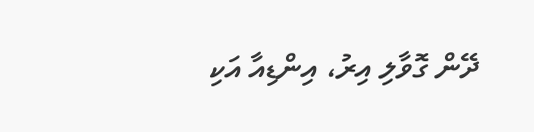ދޭން ގޮވާލި އިރު، އިންޑިއާ އަކި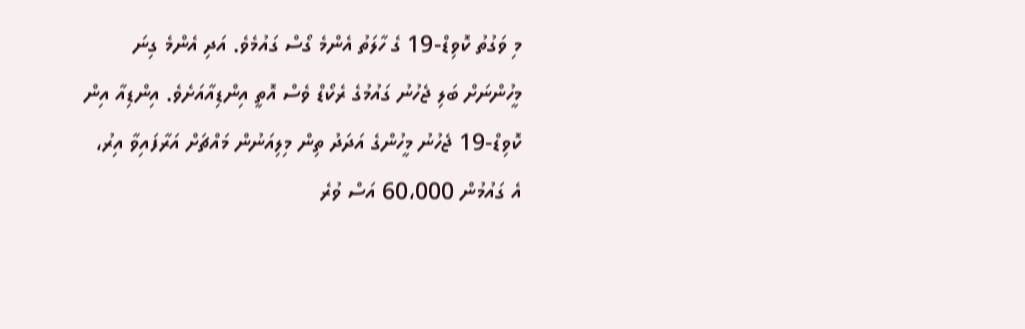މި ވަގުތު ކޮވިޑް-19 ގެ ހާލަތު އެންމެ ގޯސް ގައުމެވެ. އަދި އެންމެ ގިނަ މީހުންނަށް ބަލި ޖެހުނު ގައުމުގެ ރެކޯޑް ވެސް އޮތީ އިންޑިއާއަށެވެ. އިންޑިއާ އިން ކޮވިޑް-19 ޖެހުނު މީހުންގެ އަދަދު ތިން މިލިއަނުން މައްޗަށް އަރާފައިވާ އިރު، އެ ގައުމުން 60،000 އަސް ވުރެ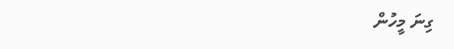ގިނަ މީހުން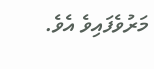މަރުވެފައިވެ އެވެ.